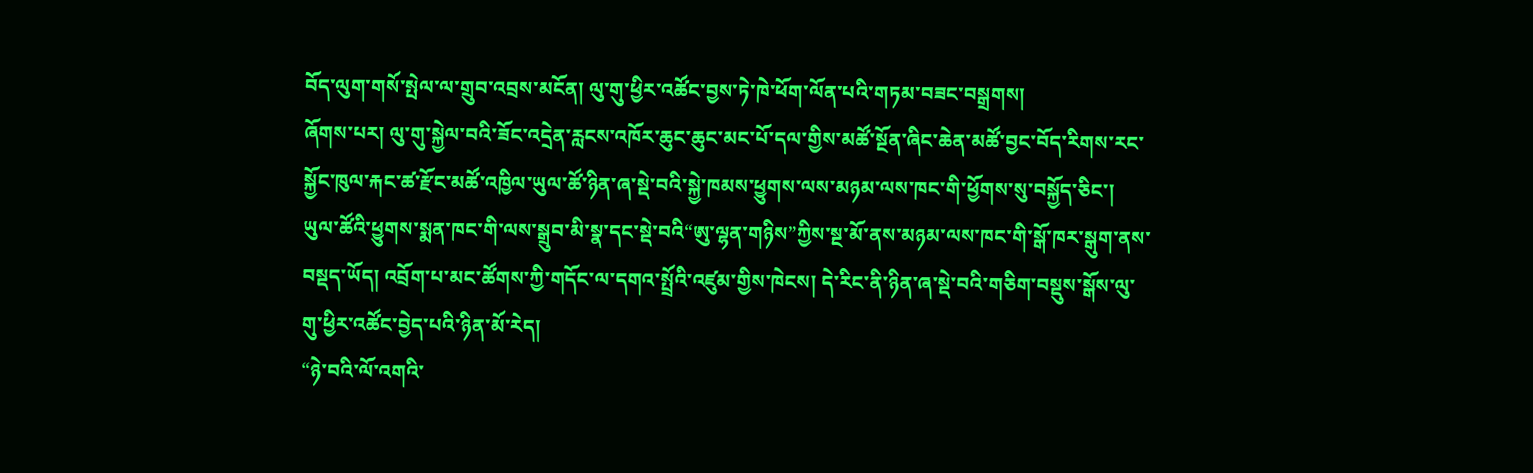བོད་ལུག་གསོ་སྤེལ་ལ་གྲུབ་འབྲས་མངོན། ལུ་གུ་ཕྱིར་འཚོང་བྱས་ཏེ་ཁེ་ཕོག་ལོན་པའི་གཏམ་བཟང་བསྒྲགས།
ཞོགས་པར། ལུ་གུ་སྐྱེལ་བའི་ཟོང་འདྲེན་རླངས་འཁོར་ཆུང་ཆུང་མང་པོ་དལ་གྱིས་མཚོ་སྔོན་ཞིང་ཆེན་མཚོ་བྱང་བོད་རིགས་རང་སྐྱོང་ཁུལ་རྐང་ཚ་རྫོང་མཚོ་འཁྱིལ་ཡུལ་ཚོ་ཉིན་ཞ་སྡེ་བའི་སྐྱེ་ཁམས་ཕྱུགས་ལས་མཉམ་ལས་ཁང་གི་ཕྱོགས་སུ་བསྐྱོད་ཅིང་། ཡུལ་ཚོའི་ཕྱུགས་སྨན་ཁང་གི་ལས་སྒྲུབ་མི་སྣ་དང་སྡེ་བའི“ཨུ་ལྷན་གཉིས”ཀྱིས་སྔ་མོ་ནས་མཉམ་ལས་ཁང་གི་སྒོ་ཁར་སྒུག་ནས་བསྡད་ཡོད། འབྲོག་པ་མང་ཚོགས་ཀྱི་གདོང་ལ་དགའ་སྤྲོའི་འཛུམ་གྱིས་ཁེངས། དེ་རིང་ནི་ཉིན་ཞ་སྡེ་བའི་གཅིག་བསྡུས་སྒོས་ལུ་གུ་ཕྱིར་འཚོང་བྱེད་པའི་ཉིན་མོ་རེད།
“ཉེ་བའི་ལོ་འགའི་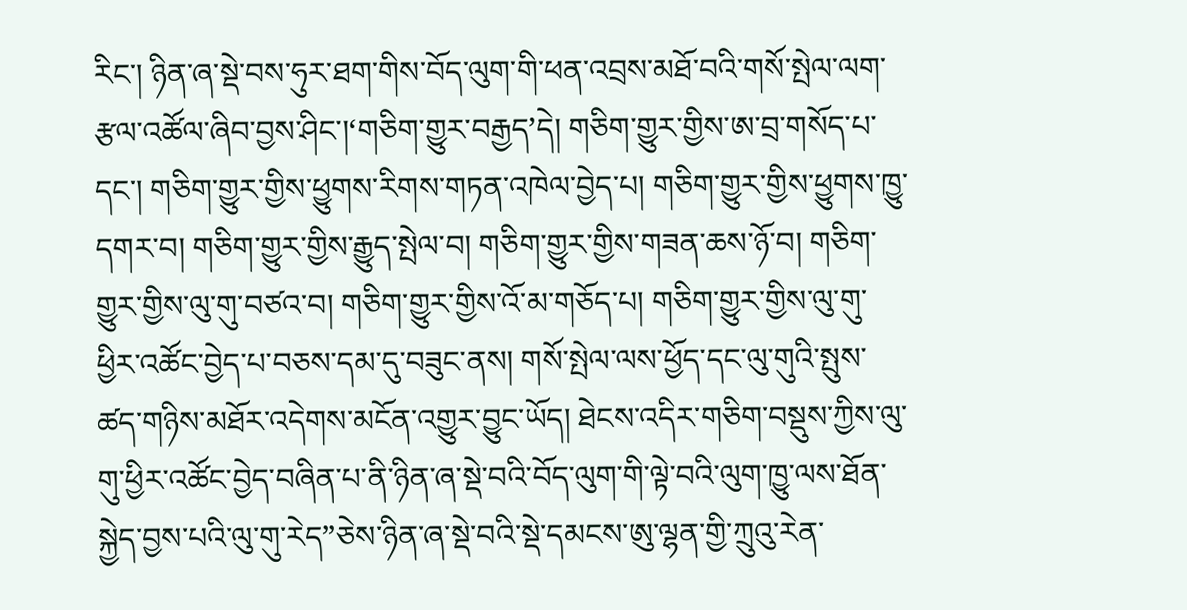རིང་། ཉིན་ཞ་སྡེ་བས་ཧུར་ཐག་གིས་བོད་ལུག་གི་ཕན་འབྲས་མཐོ་བའི་གསོ་སྤེལ་ལག་རྩལ་འཚོལ་ཞིབ་བྱས་ཤིང་།‘གཅིག་གྱུར་བརྒྱད’དེ། གཅིག་གྱུར་གྱིས་ཨ་བྲ་གསོད་པ་དང་། གཅིག་གྱུར་གྱིས་ཕྱུགས་རིགས་གཏན་འཁེལ་བྱེད་པ། གཅིག་གྱུར་གྱིས་ཕྱུགས་ཁྱུ་དགར་བ། གཅིག་གྱུར་གྱིས་རྒྱུད་སྤེལ་བ། གཅིག་གྱུར་གྱིས་གཟན་ཆས་ཉོ་བ། གཅིག་གྱུར་གྱིས་ལུ་གུ་བཙའ་བ། གཅིག་གྱུར་གྱིས་འོ་མ་གཅོད་པ། གཅིག་གྱུར་གྱིས་ལུ་གུ་ཕྱིར་འཚོང་བྱེད་པ་བཅས་དམ་དུ་བཟུང་ནས། གསོ་སྤེལ་ལས་ཕྱོད་དང་ལུ་གུའི་སྤུས་ཚད་གཉིས་མཐོར་འདེགས་མངོན་འགྱུར་བྱུང་ཡོད། ཐེངས་འདིར་གཅིག་བསྡུས་ཀྱིས་ལུ་གུ་ཕྱིར་འཚོང་བྱེད་བཞིན་པ་ནི་ཉིན་ཞ་སྡེ་བའི་བོད་ལུག་གི་ལྟེ་བའི་ལུག་ཁྱུ་ལས་ཐོན་སྐྱེད་བྱས་པའི་ལུ་གུ་རེད”ཅེས་ཉིན་ཞ་སྡེ་བའི་སྡེ་དམངས་ཨུ་ལྷན་གྱི་ཀྲུའུ་རེན་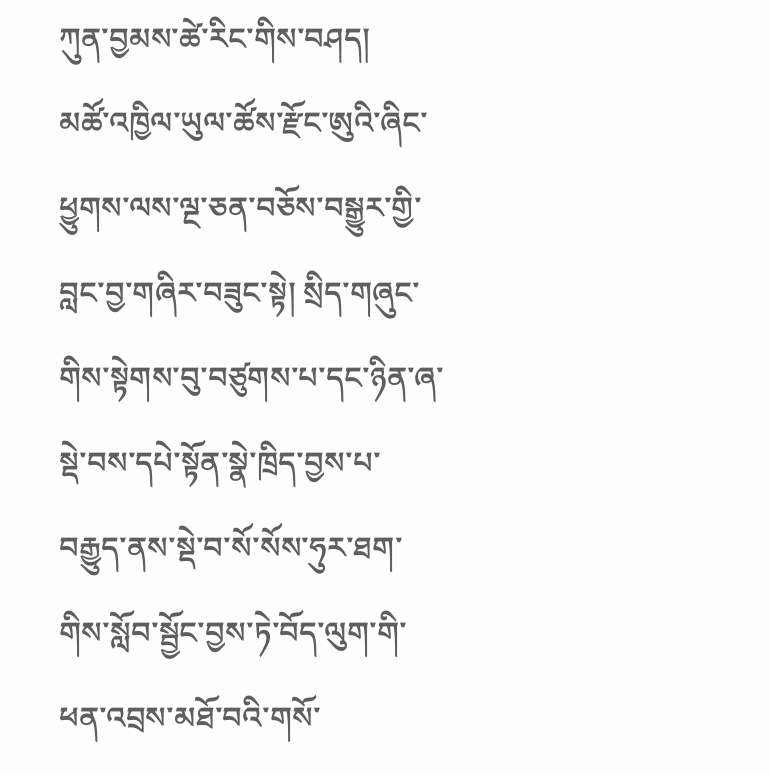ཀུན་བྱམས་ཚེ་རིང་གིས་བཤད།
མཚོ་འཁྱིལ་ཡུལ་ཚོས་རྫོང་ཨུའི་ཞིང་ཕྱུགས་ལས་ལྔ་ཅན་བཅོས་བསྒྱུར་གྱི་བླང་བྱ་གཞིར་བཟུང་སྟེ། སྲིད་གཞུང་གིས་སྟེགས་བུ་བཙུགས་པ་དང་ཉིན་ཞ་སྡེ་བས་དཔེ་སྟོན་སྣེ་ཁྲིད་བྱས་པ་བརྒྱུད་ནས་སྡེ་བ་སོ་སོས་ཧུར་ཐག་གིས་སློབ་སྦྱོང་བྱས་ཏེ་བོད་ལུག་གི་ཕན་འབྲས་མཐོ་བའི་གསོ་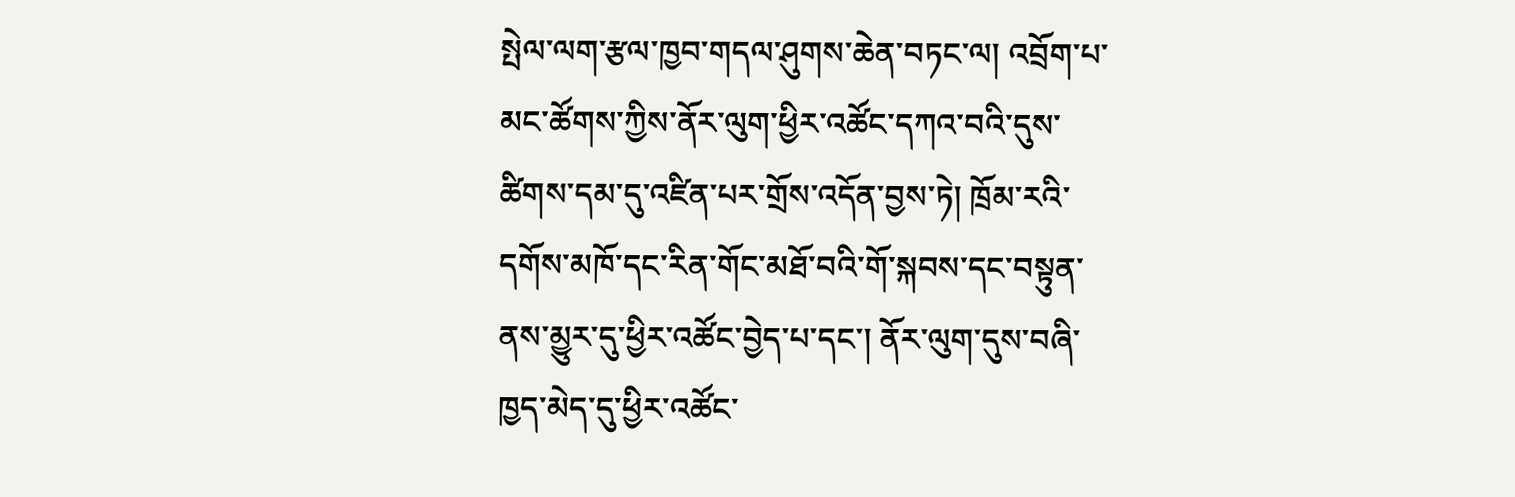སྤེལ་ལག་རྩལ་ཁྱབ་གདལ་ཤུགས་ཆེན་བཏང་ལ། འབྲོག་པ་མང་ཚོགས་ཀྱིས་ནོར་ལུག་ཕྱིར་འཚོང་དཀའ་བའི་དུས་ཚིགས་དམ་དུ་འཛིན་པར་གྲོས་འདོན་བྱས་ཏེ། ཁྲོམ་རའི་དགོས་མཁོ་དང་རིན་གོང་མཐོ་བའི་གོ་སྐབས་དང་བསྟུན་ནས་མྱུར་དུ་ཕྱིར་འཚོང་བྱེད་པ་དང་། ནོར་ལུག་དུས་བཞི་ཁྱད་མེད་དུ་ཕྱིར་འཚོང་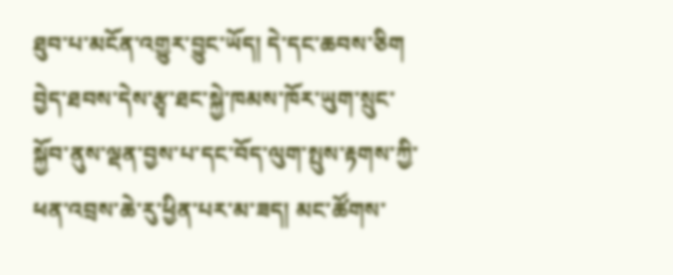ཐུབ་པ་མངོན་འགྱུར་བྱུང་ཡོད། དེ་དང་ཆབས་ཅིག བྱེད་ཐབས་དེས་རྩྭ་ཐང་སྐྱེ་ཁམས་ཁོར་ཡུག་སྲུང་སྐྱོབ་ནུས་ལྡན་བྱས་པ་དང་བོད་ལུག་སྤུས་རྟགས་ཀྱི་ཕན་འབྲས་ཆེ་རུ་ཕྱིན་པར་མ་ཟད། མང་ཚོགས་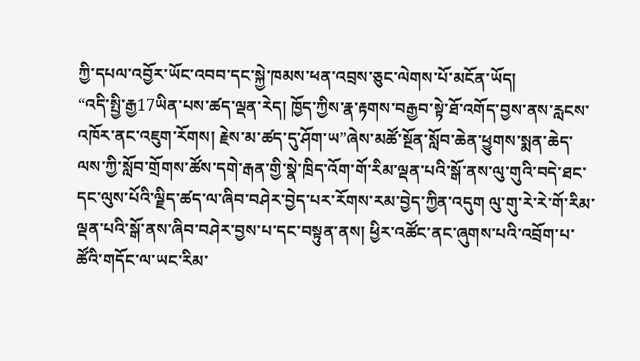ཀྱི་དཔལ་འབྱོར་ཡོང་འབབ་དང་སྐྱེ་ཁམས་ཕན་འབྲས་ཅུང་ལེགས་པོ་མངོན་ཡོད།
“འདི་སྤྱི་རྒྱ17ཡིན་པས་ཚད་ལྡན་རེད། ཁྱོད་ཀྱིས་རྣ་རྟགས་བརྒྱབ་སྟེ་ཐོ་འགོད་བྱས་ནས་རླངས་འཁོར་ནང་འཇུག་རོགས། རྗེས་མ་ཚད་དུ་ཤོག་ཡ”ཞེས་མཚོ་སྔོན་སློབ་ཆེན་ཕྱུགས་སྨན་ཆེད་ལས་ཀྱི་སློབ་གྲོགས་ཚོས་དགེ་རྒན་གྱི་སྣེ་ཁྲིད་འོག་གོ་རིམ་ལྡན་པའི་སྒོ་ནས་ལུ་གུའི་བདེ་ཐང་དང་ལུས་པོའི་ལྗིད་ཚད་ལ་ཞིབ་བཤེར་བྱེད་པར་རོགས་རམ་བྱེད་ཀྱིན་འདུག ལུ་གུ་རེ་རེ་གོ་རིམ་ལྡན་པའི་སྒོ་ནས་ཞིབ་བཤེར་བྱས་པ་དང་བསྟུན་ནས། ཕྱིར་འཚོང་ནང་ཞུགས་པའི་འབྲོག་པ་ཚོའི་གདོང་ལ་ཡང་རིམ་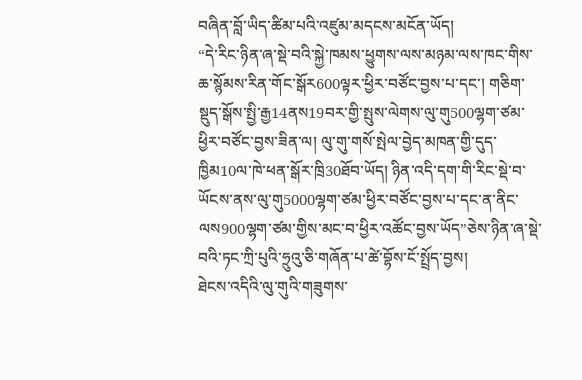བཞིན་བློ་ཡིད་ཚིམ་པའི་འཛུམ་མདངས་མངོན་ཡོད།
“དེ་རིང་ཉིན་ཞ་སྡེ་བའི་སྐྱེ་ཁམས་ཕྱུགས་ལས་མཉམ་ལས་ཁང་གིས་ཆ་སྙོམས་རིན་གོང་སྒོར600ལྟར་ཕྱིར་བཙོང་བྱས་པ་དང་། གཅིག་སྡུད་སྒོས་སྤྱི་རྒྱ14ནས19བར་གྱི་སྤུས་ལེགས་ལུ་གུ500ལྷག་ཙམ་ཕྱིར་བཙོང་བྱས་ཟིན་ལ། ལུ་གུ་གསོ་སྤེལ་བྱེད་མཁན་གྱི་དུད་ཁྱིམ10ལ་ཁེ་ཕན་སྒོར་ཁྲི30ཐོབ་ཡོད། ཉིན་འདི་དག་གི་རིང་སྡེ་བ་ཡོངས་ནས་ལུ་གུ5000ལྷག་ཙམ་ཕྱིར་བཙོང་བྱས་པ་དང་ན་ནིང་ལས900ལྷག་ཙམ་གྱིས་མང་བ་ཕྱིར་འཚོང་བྱས་ཡོད”ཅེས་ཉིན་ཞ་སྡེ་བའི་ཏང་ཀྲི་པུའི་ཧྲུའུ་ཅི་གཞོན་པ་ཚེ་བྷོས་ངོ་སྤྲོད་བྱས།
ཐེངས་འདིའི་ལུ་གུའི་གཟུགས་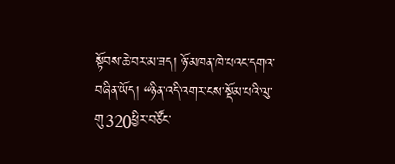སྟོབས་ཆེ་བར་མ་ཟད། ཉོ་མཁན་ཁེ་པའང་དགའ་བཞིན་ཡོད། “ཉིན་འདི་འགར་ངས་སྡོམ་པའི་ལུ་གུ320ཕྱིར་བཙོང་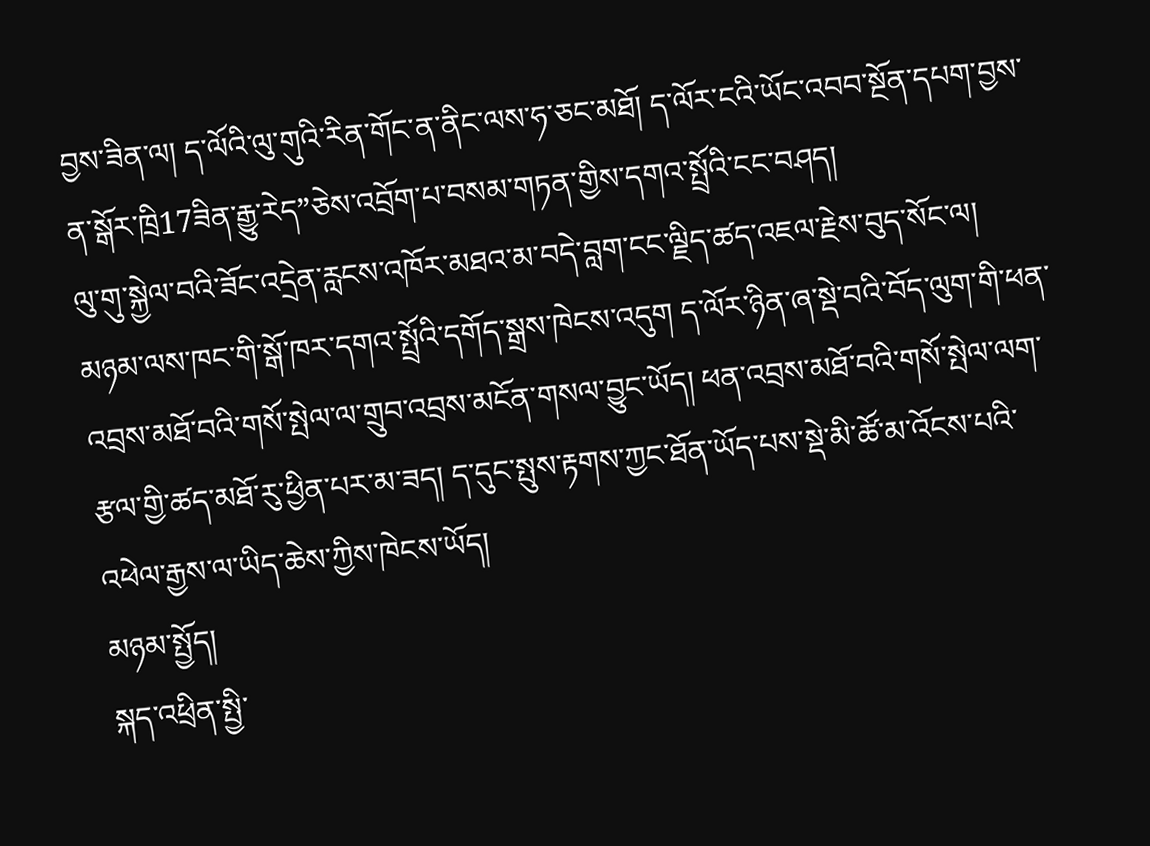བྱས་ཟིན་ལ། ད་ལོའི་ལུ་གུའི་རིན་གོང་ན་ནིང་ལས་ཧ་ཅང་མཐོ། ད་ལོར་ངའི་ཡོང་འབབ་སྔོན་དཔག་བྱས་ན་སྒོར་ཁྲི17ཟིན་རྒྱུ་རེད”ཅེས་འབྲོག་པ་བསམ་གཏན་གྱིས་དགའ་སྤྲོའི་ངང་བཤད།
ལུ་གུ་སྐྱེལ་བའི་ཟོང་འདྲེན་རླངས་འཁོར་མཐའ་མ་བདེ་བླག་ངང་ལྗིད་ཚད་འཇལ་རྗེས་བུད་སོང་ལ། མཉམ་ལས་ཁང་གི་སྒོ་ཁར་དགའ་སྤྲོའི་དགོད་སྒྲས་ཁེངས་འདུག ད་ལོར་ཉིན་ཞ་སྡེ་བའི་བོད་ལུག་གི་ཕན་འབྲས་མཐོ་བའི་གསོ་སྤེལ་ལ་གྲུབ་འབྲས་མངོན་གསལ་བྱུང་ཡོད། ཕན་འབྲས་མཐོ་བའི་གསོ་སྤེལ་ལག་རྩལ་གྱི་ཚད་མཐོ་རུ་ཕྱིན་པར་མ་ཟད། ད་དུང་སྤུས་རྟགས་ཀྱང་ཐོན་ཡོད་པས་སྡེ་མི་ཚོ་མ་འོངས་པའི་འཕེལ་རྒྱས་ལ་ཡིད་ཆེས་ཀྱིས་ཁེངས་ཡོད།
མཉམ་སྤྱོད།
སྐད་འཕྲིན་སྤྱི་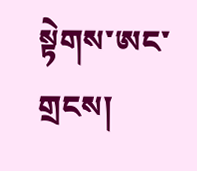སྟེགས་ཨང་གྲངས།